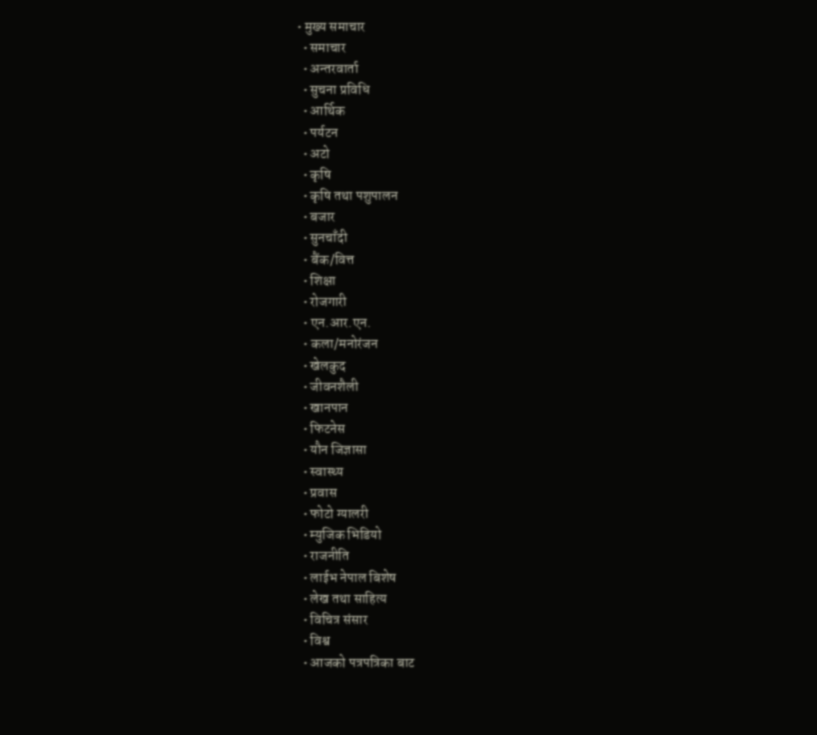• मुख्य समाचार
  • समाचार
  • अन्तरवार्ता
  • सुचना प्रविधि
  • आर्थिक
  • पर्यटन
  • अटो
  • कृषि
  • कृषि तथा पशुपालन
  • बजार
  • सुनचाँदी
  • बैंक/वित्त
  • शिक्षा
  • रोजगारी
  • एन.आर.एन.
  • कला/मनोरंजन
  • खेलकुद
  • जीवनशैली
  • खानपान
  • फिटनेस
  • यौन जिज्ञासा
  • स्वास्थ्य
  • प्रवास
  • फोटो ग्यालरी
  • म्युजिक भिडियो
  • राजनीति
  • लाईभ नेपाल बिशेष
  • लेख तथा साहित्य
  • विचित्र संसार
  • विश्व
  • आजको पत्रपत्रिका बाट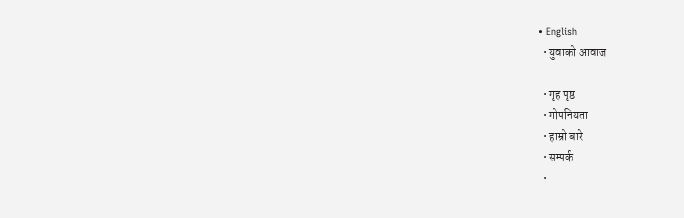• English
  • युवाको आवाज

  • गृह पृष्ठ
  • गोपनियता
  • हाम्रो बारे
  • सम्पर्क
  •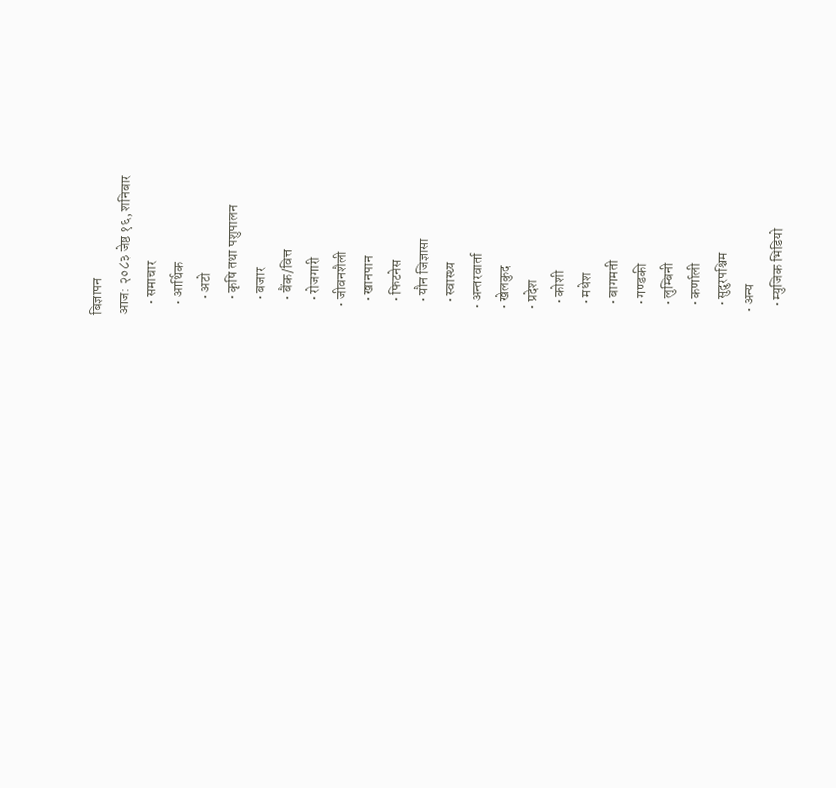बिज्ञापन
आज: २०८३ जेष्ठ १६, शनिबार
    • समाचार
    • आर्थिक
      • अटो
      • कृषि तथा पशुपालन
      • बजार
      • बैंक/वित्त
      • रोजगारी
    • जीवनशैली
      • खानपान
      • फिटनेस
      • यौन जिज्ञासा
      • स्वास्थ्य
    • अन्तरवार्ता
    • खेलकुद
    • प्रदेश
      • कोशी
      • मधेश
      • बागमती
      • गण्डकी
      • लुम्बिनी
      • कर्णाली
      • सुदुरपश्चिम
    • अन्य
      • म्युजिक भिडियो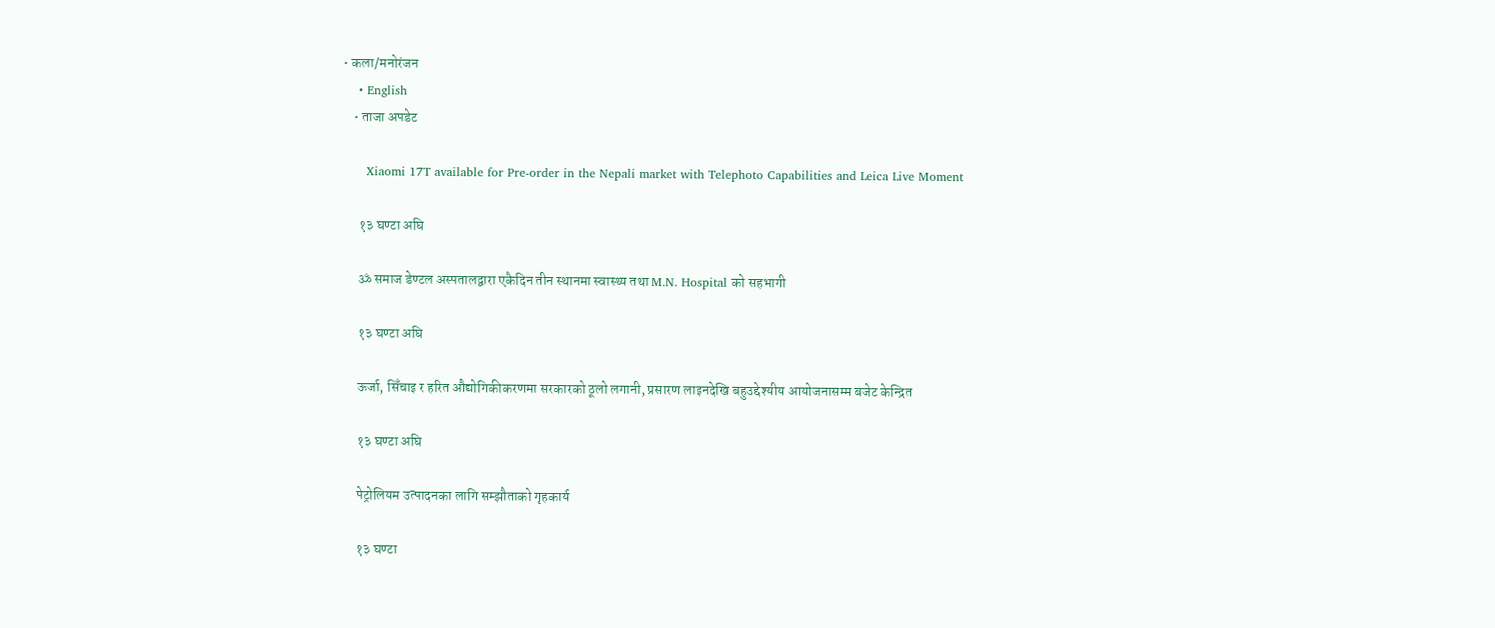• कला/मनोरंजन
    • English
    • ताजा अपडेट

      Xiaomi 17T available for Pre-order in the Nepali market with Telephoto Capabilities and Leica Live Moment

      १३ घण्टा अघि

      ॐ समाज डेण्टल अस्पतालद्वारा एकैदिन तीन स्थानमा स्वास्थ्य तथा M.N. Hospital को सहभागी

      १३ घण्टा अघि

      ऊर्जा, सिँचाइ र हरित औद्योगिकीकरणमा सरकारको ठूलो लगानी, प्रसारण लाइनदेखि बहुउद्देश्यीय आयोजनासम्म बजेट केन्द्रित

      १३ घण्टा अघि

      पेट्रोलियम उत्पादनका लागि सम्झौताको गृहकार्य

      १३ घण्टा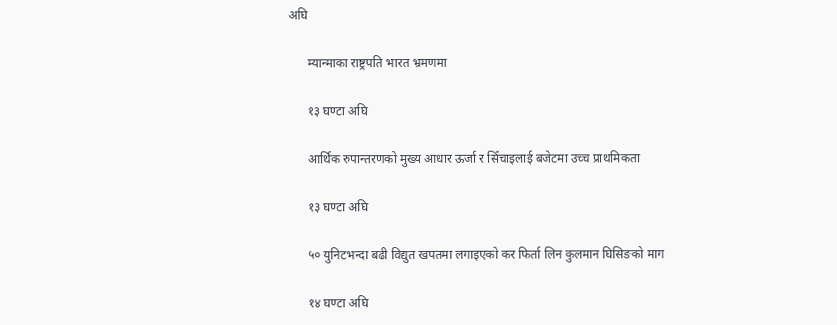अघि

      म्यान्माका राष्ट्रपति भारत भ्रमणमा

      १३ घण्टा अघि

      आर्थिक रुपान्तरणको मुख्य आधार ऊर्जा र सिँचाइलाई बजेटमा उच्च प्राथमिकता

      १३ घण्टा अघि

      ५० युनिटभन्दा बढी विद्युत खपतमा लगाइएको कर फिर्ता लिन कुलमान घिसिङको माग

      १४ घण्टा अघि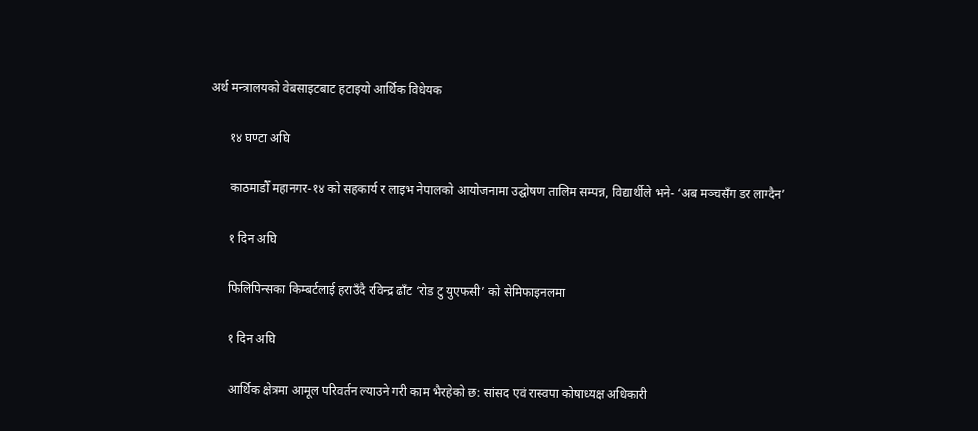अर्थ मन्त्रालयको वेबसाइटबाट हटाइयो आर्थिक विधेयक

      १४ घण्टा अघि

      काठमाडौँ महानगर-१४ को सहकार्य र लाइभ नेपालको आयोजनामा उद्घोषण तालिम सम्पन्न, विद्यार्थीले भने- ‘अब मञ्चसँग डर लाग्दैन’

      १ दिन अघि

      फिलिपिन्सका किम्बर्टलाई हराउँदै रविन्द्र ढाँट ‘रोड टु युएफसी’ को सेमिफाइनलमा

      १ दिन अघि

      आर्थिक क्षेत्रमा आमूल परिवर्तन ल्याउने गरी काम भैरहेको छ: सांसद एवं रास्वपा कोषाध्यक्ष अधिकारी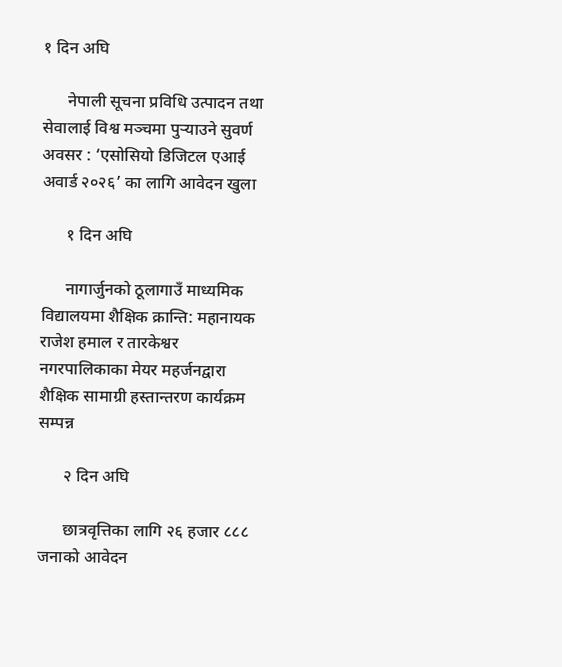१ दिन अघि

      नेपाली सूचना प्रविधि उत्पादन तथा सेवालाई विश्व मञ्चमा पुर्‍याउने सुवर्ण अवसर : ‘एसोसियो डिजिटल एआई अवार्ड २०२६’ का लागि आवेदन खुला

      १ दिन अघि

      नागार्जुनको ठूलागाउँ माध्यमिक विद्यालयमा शैक्षिक क्रान्ति: महानायक राजेश हमाल र तारकेश्वर नगरपालिकाका मेयर महर्जनद्वारा शैक्षिक सामाग्री हस्तान्तरण कार्यक्रम सम्पन्न

      २ दिन अघि

      छात्रवृत्तिका लागि २६ हजार ८८८ जनाको आवेदन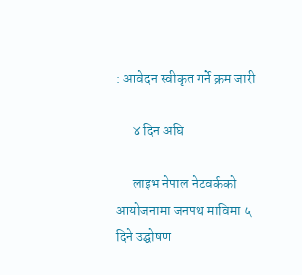: आवेदन स्वीकृत गर्ने क्रम जारी

      ४ दिन अघि

      लाइभ नेपाल नेटवर्कको आयोजनामा जनपथ माविमा ५ दिने उद्घोषण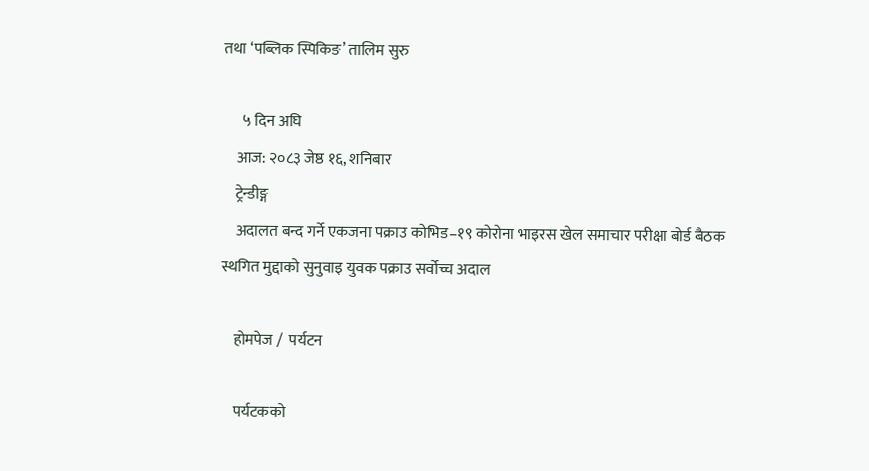तथा ‘पब्लिक स्पिकिङ’ तालिम सुरु

      ५ दिन अघि
    आज: २०८३ जेष्ठ १६, शनिबार
    ट्रेन्डीङ्ग
    अदालत बन्द गर्ने एकजना पक्राउ कोभिड–१९ कोरोना भाइरस खेल समाचार परीक्षा बोर्ड बैठक स्थगित मुद्दाको सुनुवाइ युवक पक्राउ सर्वोच्च अदाल

    होमपेज /  पर्यटन

    पर्यटकको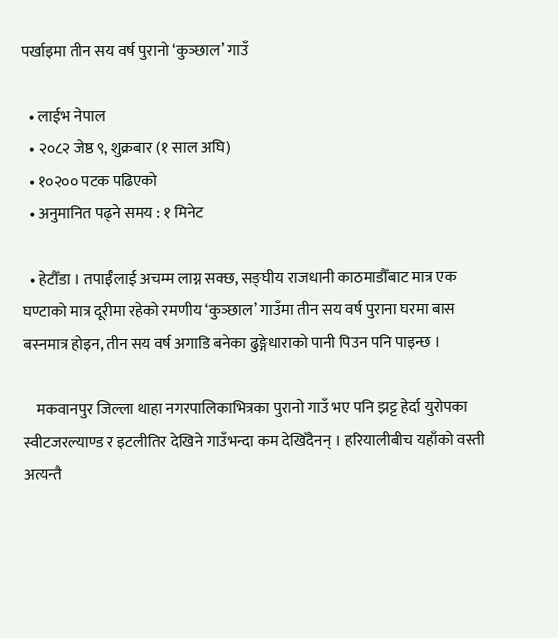पर्खाइमा तीन सय वर्ष पुरानो ‘कुञ्छाल’ गाउँ

  • लाईभ नेपाल
  • २०८२ जेष्ठ ९, शुक्रबार (१ साल अघि)
  • १०२०० पटक पढिएको
  • अनुमानित पढ्ने समय : १ मिनेट

  • हेटौँडा । तपाईँलाई अचम्म लाग्न सक्छ, सङ्घीय राजधानी काठमाडौँबाट मात्र एक घण्टाको मात्र दूरीमा रहेको रमणीय ‘कुञ्छाल’ गाउँमा तीन सय वर्ष पुराना घरमा बास बस्नमात्र होइन, तीन सय वर्ष अगाडि बनेका ढुङ्गेधाराको पानी पिउन पनि पाइन्छ ।

    मकवानपुर जिल्ला थाहा नगरपालिकाभित्रका पुरानो गाउँ भए पनि झट्ट हेर्दा युरोपका स्वीटजरल्याण्ड र इटलीतिर देखिने गाउँभन्दा कम देखिँदैनन् । हरियालीबीच यहाँको वस्ती अत्यन्तै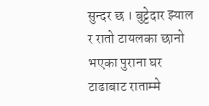सुन्दर छ । बुट्टेदार झ्याल र रातो टायलका छानो भएका पुराना घर टाढाबाट राताम्मे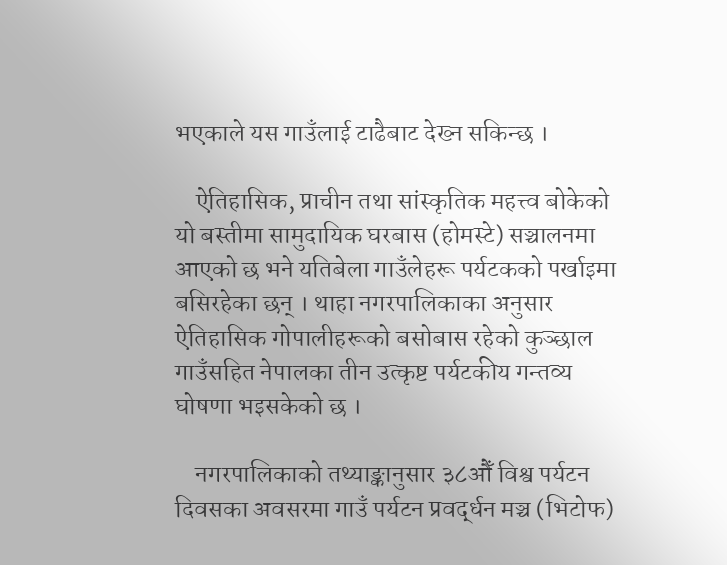भएकाले यस गाउँलाई टाढैबाट देख्न सकिन्छ ।

    ऐतिहासिक, प्राचीन तथा सांस्कृतिक महत्त्व बोकेको यो बस्तीमा सामुदायिक घरबास (होमस्टे) सञ्चालनमा आएको छ भने यतिबेला गाउँलेहरू पर्यटकको पर्खाइमा बसिरहेका छन् । थाहा नगरपालिकाका अनुसार ऐतिहासिक गोपालीहरूको बसोबास रहेको कुञ्छाल गाउँसहित नेपालका तीन उत्कृष्ट पर्यटकीय गन्तव्य घोषणा भइसकेको छ ।

    नगरपालिकाको तथ्याङ्कानुसार ३८औँ विश्व पर्यटन दिवसका अवसरमा गाउँ पर्यटन प्रवर्द्धन मञ्च (भिटोफ)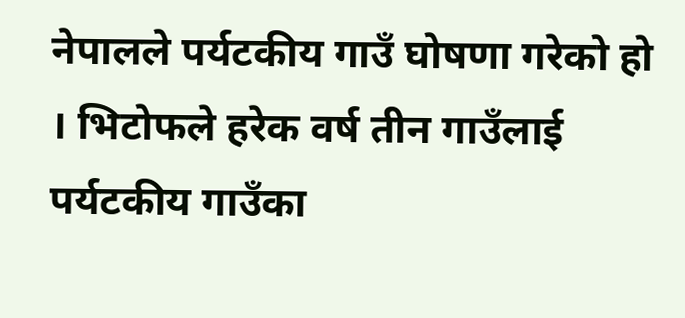नेपालले पर्यटकीय गाउँ घोषणा गरेको हो । भिटोफले हरेक वर्ष तीन गाउँलाई पर्यटकीय गाउँका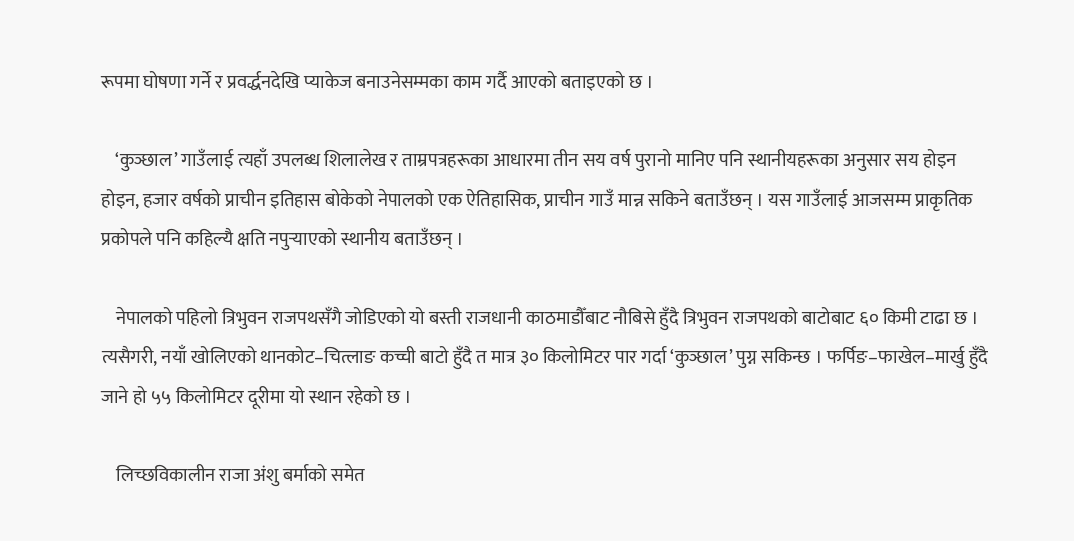रूपमा घोषणा गर्ने र प्रवर्द्धनदेखि प्याकेज बनाउनेसम्मका काम गर्दै आएको बताइएको छ ।

    ‘कुञ्छाल’ गाउँलाई त्यहाँ उपलब्ध शिलालेख र ताम्रपत्रहरूका आधारमा तीन सय वर्ष पुरानो मानिए पनि स्थानीयहरूका अनुसार सय होइन होइन, हजार वर्षको प्राचीन इतिहास बोकेको नेपालको एक ऐतिहासिक, प्राचीन गाउँ मान्न सकिने बताउँछन् । यस गाउँलाई आजसम्म प्राकृतिक प्रकोपले पनि कहिल्यै क्षति नपुर्‍याएको स्थानीय बताउँछन् ।

    नेपालको पहिलो त्रिभुवन राजपथसँगै जोडिएको यो बस्ती राजधानी काठमाडौँबाट नौबिसे हुँदै त्रिभुवन राजपथको बाटोबाट ६० किमी टाढा छ । त्यसैगरी, नयाँ खोलिएको थानकोट–चित्लाङ कच्ची बाटो हुँदै त मात्र ३० किलोमिटर पार गर्दा ‘कुञ्छाल’ पुग्न सकिन्छ । फर्पिङ–फाखेल–मार्खु हुँदै जाने हो ५५ किलोमिटर दूरीमा यो स्थान रहेको छ ।

    लिच्छविकालीन राजा अंशु बर्माको समेत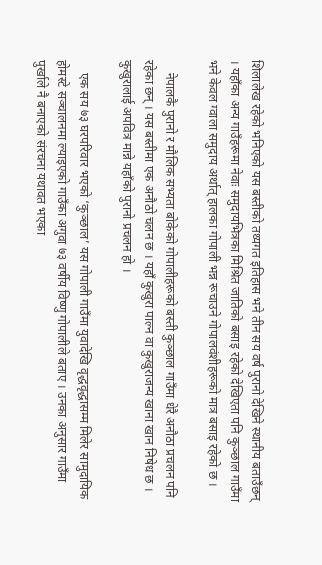शिलालेख रहेको भनिएको यस बस्तीको तथ्यगत इतिहास भने तीन सय वर्ष पुरानो देखिने स्थानीय बताउँछन् । यहाँका अन्य गाउँहरूमा नेवाः समुदायभित्रका मिश्रित जातिको बसाइ रहेको देखिएता पनि कुञ्छाल गाउँमा भने केवल ग्वाला समुदाय अर्थात् हालका गोपाली भन्न रूचाउने गोपालवंशीहरूको मात्र बसाइ रहेको छ ।

    नेपालकै पुरानो र मौलिक सभ्यता बोकेको गोपालीहरूको बस्ती कुञ्छाल गाउँमा धेरै अनौठा प्रचलन पनि रहेका छन् । यस बस्तीमा एक अनौठो चलन छ । यहाँ कुखुरा पाल्न वा कुखुराजन्य खाना खान निषेध छ । कुखुरालाई अपवित्र मान्ने यहाँको पुरानो प्रचलन हो ।

    एक सय ७३ घरपरिवार भएको ‘कुञ्छाल’ यस गोपाली गाउँमा युवादेखि वृद्धवृद्धासम्म मिलेर सामुदायिक होमस्टे सञ्चालनमा ल्याइएको गाउँका अगुवा ७३ वर्षीय विष्णु गोपालीले बताए । उनका अनुसार गाउँमा पुर्खाले नै बनाएको संरचना यथावत भएका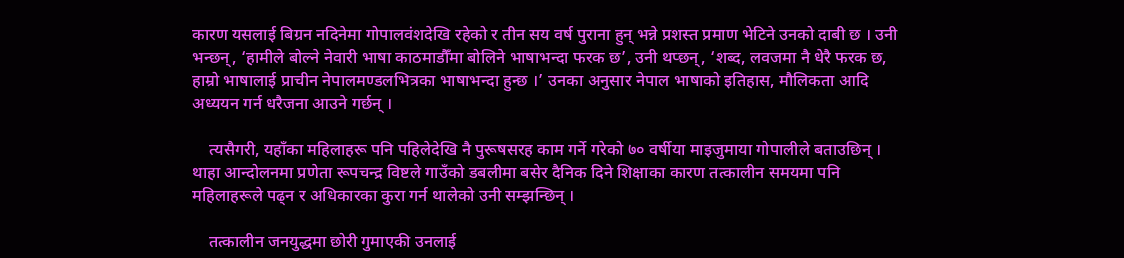कारण यसलाई बिग्रन नदिनेमा गोपालवंशदेखि रहेको र तीन सय वर्ष पुराना हुन् भन्ने प्रशस्त प्रमाण भेटिने उनको दाबी छ । उनी भन्छन्, ‘हामीले बोल्ने नेवारी भाषा काठमाडौँमा बोलिने भाषाभन्दा फरक छ’, उनी थप्छन्, ‘शब्द, लवजमा नै धेरै फरक छ, हाम्रो भाषालाई प्राचीन नेपालमण्डलभित्रका भाषाभन्दा हुन्छ ।’ उनका अनुसार नेपाल भाषाको इतिहास, मौलिकता आदि अध्ययन गर्न धरैजना आउने गर्छन् ।

    त्यसैगरी, यहाँका महिलाहरू पनि पहिलेदेखि नै पुरूषसरह काम गर्ने गरेको ७० वर्षीया माइजुमाया गोपालीले बताउछिन् । थाहा आन्दोलनमा प्रणेता रूपचन्द्र विष्टले गाउँको डबलीमा बसेर दैनिक दिने शिक्षाका कारण तत्कालीन समयमा पनि महिलाहरूले पढ्न र अधिकारका कुरा गर्न थालेको उनी सम्झन्छिन् ।

    तत्कालीन जनयुद्धमा छोरी गुमाएकी उनलाई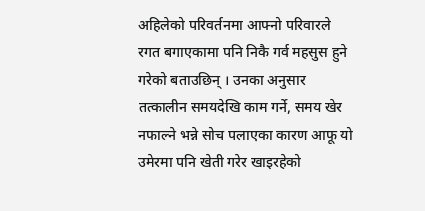अहिलेको परिवर्तनमा आफ्नो परिवारले रगत बगाएकामा पनि निकै गर्व महसुस हुने गरेको बताउछिन् । उनका अनुसार तत्कालीन समयदेखि काम गर्ने, समय खेर नफाल्ने भन्ने सोच पलाएका कारण आफू यो उमेरमा पनि खेती गरेर खाइरहेको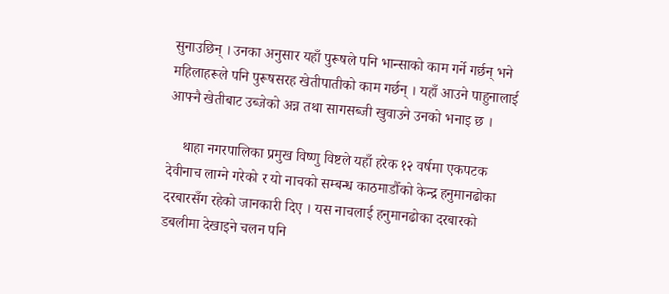सुनाउछिन् । उनका अनुसार यहाँ पुरूषले पनि भान्साको काम गर्ने गर्छन् भने महिलाहरूले पनि पुरूषसरह खेतीपातीको काम गर्छन् । यहाँ आउने पाहुनालाई आफ्नै खेतीबाट उब्जेको अन्न तथा सागसब्जी खुवाउने उनको भनाइ छ ।

    थाहा नगरपालिका प्रमुख विष्णु विष्टले यहाँ हरेक १२ वर्षमा एकपटक देवीनाच लाग्ने गरेको र यो नाचको सम्बन्ध काठमाडौँको केन्द्र हनुमानढोका दरबारसँग रहेको जानकारी दिए । यस नाचलाई हनुमानढोका दरबारको डबलीमा देखाइने चलन पनि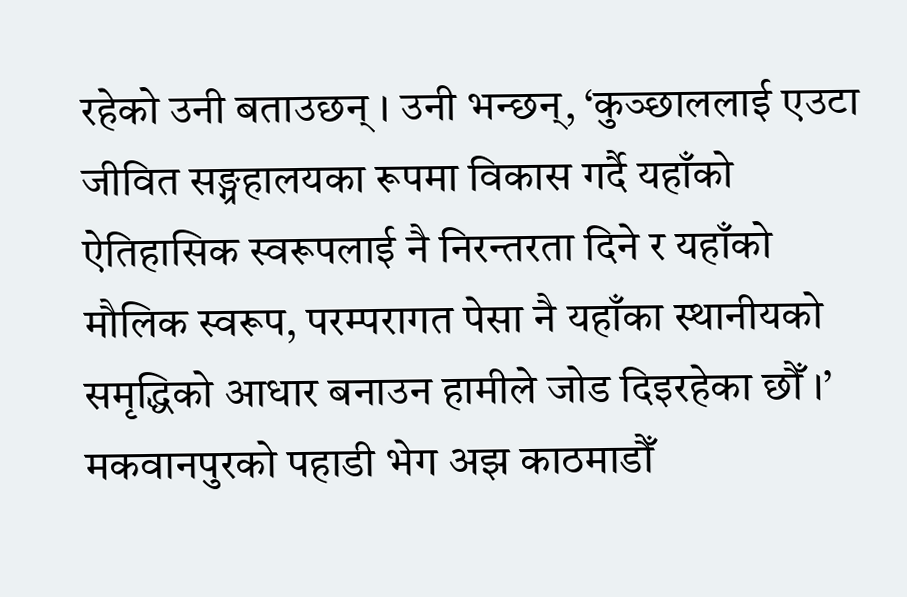रहेको उनी बताउछन् । उनी भन्छन्, ‘कुञ्छाललाई एउटा जीवित सङ्ग्रहालयका रूपमा विकास गर्दै यहाँको ऐतिहासिक स्वरूपलाई नै निरन्तरता दिने र यहाँको मौलिक स्वरूप, परम्परागत पेसा नै यहाँका स्थानीयको समृद्धिको आधार बनाउन हामीले जोड दिइरहेका छौँ ।’ मकवानपुरको पहाडी भेग अझ काठमाडौँ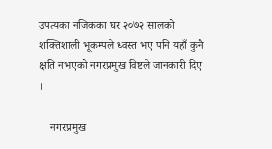उपत्यका नजिकका घर २०७२ सालको शक्तिशाली भूकम्पले ध्वस्त भए पनि यहाँ कुनै क्षति नभएको नगरप्रमुख विष्टले जानकारी दिए ।

    नगरप्रमुख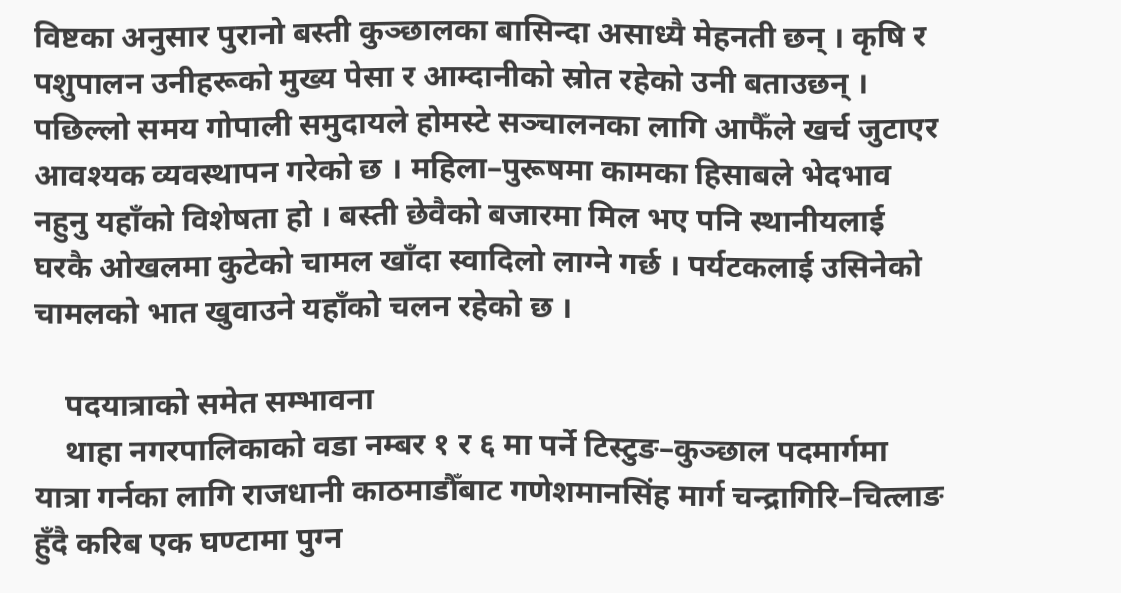विष्टका अनुसार पुरानो बस्ती कुञ्छालका बासिन्दा असाध्यै मेहनती छन् । कृषि र पशुपालन उनीहरूको मुख्य पेसा र आम्दानीको स्रोत रहेको उनी बताउछन् । पछिल्लो समय गोपाली समुदायले होमस्टे सञ्चालनका लागि आफैँले खर्च जुटाएर आवश्यक व्यवस्थापन गरेको छ । महिला–पुरूषमा कामका हिसाबले भेदभाव नहुनु यहाँको विशेषता हो । बस्ती छेवैको बजारमा मिल भए पनि स्थानीयलाई घरकै ओखलमा कुटेको चामल खाँदा स्वादिलो लाग्ने गर्छ । पर्यटकलाई उसिनेको चामलको भात खुवाउने यहाँको चलन रहेको छ ।

    पदयात्राको समेत सम्भावना
    थाहा नगरपालिकाको वडा नम्बर १ र ६ मा पर्ने टिस्टुङ–कुञ्छाल पदमार्गमा यात्रा गर्नका लागि राजधानी काठमाडौँबाट गणेशमानसिंह मार्ग चन्द्रागिरि–चित्लाङ हुँदै करिब एक घण्टामा पुग्न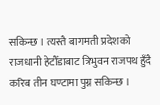सकिन्छ । त्यस्तै बागमती प्रदेशको राजधानी हेटौँडाबाट त्रिभुवन राजपथ हुँदै करिब तीन घण्टामा पुग्न सकिन्छ ।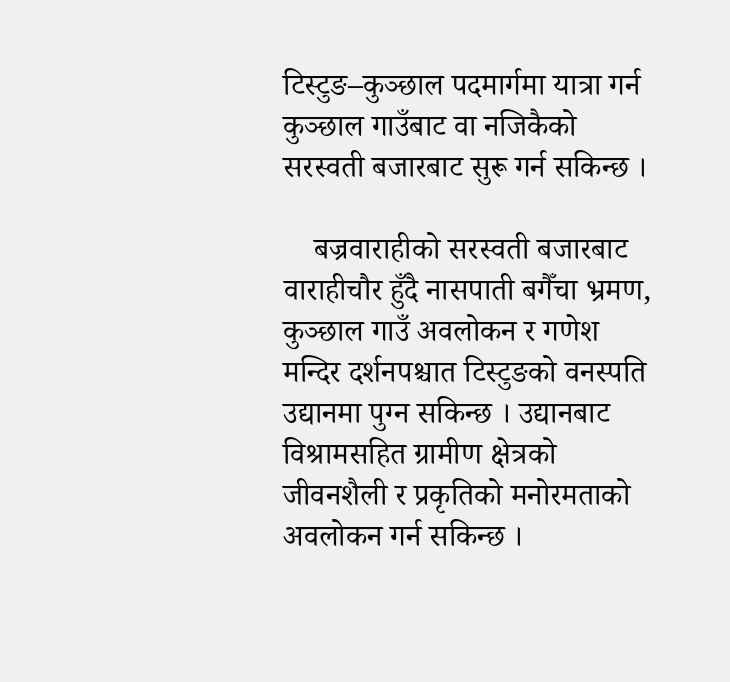टिस्टुङ–कुञ्छाल पदमार्गमा यात्रा गर्न कुञ्छाल गाउँबाट वा नजिकैको सरस्वती बजारबाट सुरू गर्न सकिन्छ ।

    बज्रवाराहीको सरस्वती बजारबाट वाराहीचौर हुँदै नासपाती बगैँचा भ्रमण, कुञ्छाल गाउँ अवलोकन र गणेश मन्दिर दर्शनपश्चात टिस्टुङको वनस्पति उद्यानमा पुग्न सकिन्छ । उद्यानबाट विश्रामसहित ग्रामीण क्षेत्रको जीवनशैली र प्रकृतिको मनोरमताको अवलोकन गर्न सकिन्छ ।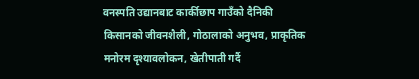वनस्पति उद्यानबाट कार्कीछाप गाउँको दैनिकी किसानको जीवनशैली, गोठालाको अनुभव, प्राकृतिक मनोरम दृश्यावलोकन, खेतीपाती गर्दै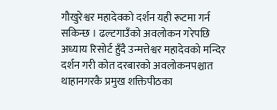गौखुरेश्वर महादेवको दर्शन यही रूटमा गर्न सकिन्छ । ढल्टगाउँको अवलोकन गरेपछि अध्याय रिसोर्ट हुँदै उन्मत्तेश्वर महादेवको मन्दिर दर्शन गरी कोत दरबारको अवलोकनपश्चात थाहानगरकै प्रमुख शक्तिपीठका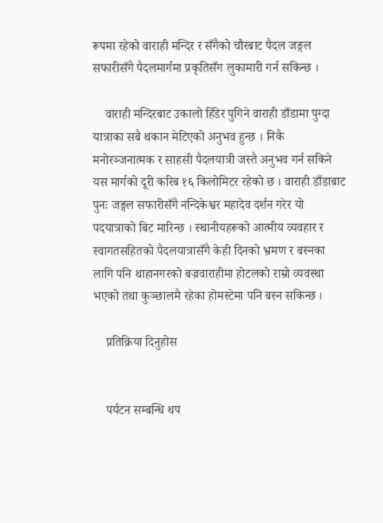रूपमा रहेको वाराही मन्दिर र सँगैको चौरबाट पैदल जङ्गल सफारीसँगै पैदलमार्गमा प्रकृतिसँग लुकामारी गर्न सकिन्छ ।

    वाराही मन्दिरबाट उकालो हिँडेर पुगिने वाराही डाँडामा पुग्दा यात्राका सबै थकान मेटिएको अनुभव हुन्छ । निकै मनोरञ्जनात्मक र साहसी पैदलयात्री जस्तै अनुभव गर्न सकिने यस मार्गको दूरी करिब १६ किलोमिटर रहेको छ । वाराही डाँडाबाट पुनः जङ्गल सफारीसँगै नन्दिकेश्वर महादेव दर्शन गरेर यो पदयात्राको बिट मारिन्छ । स्थानीयहरूको आत्मीय व्यवहार र स्वागतसहितको पैदलयात्रासँगै केही दिनको भ्रमण र बस्नका लागि पनि थाहानगरको बज्रवाराहीमा होटलको राम्रो व्यवस्था भएको तथा कुञ्छालमै रहेका होमस्टेमा पनि बस्न सकिन्छ ।

    प्रतिक्रिया दिनुहोस


    पर्यटन सम्बन्धि थप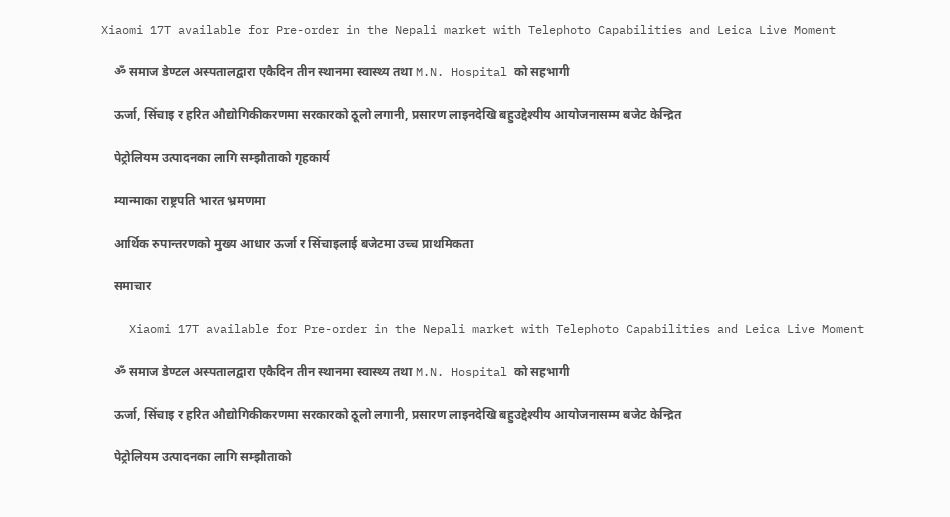Xiaomi 17T available for Pre-order in the Nepali market with Telephoto Capabilities and Leica Live Moment

    ॐ समाज डेण्टल अस्पतालद्वारा एकैदिन तीन स्थानमा स्वास्थ्य तथा M.N. Hospital को सहभागी

    ऊर्जा, सिँचाइ र हरित औद्योगिकीकरणमा सरकारको ठूलो लगानी, प्रसारण लाइनदेखि बहुउद्देश्यीय आयोजनासम्म बजेट केन्द्रित

    पेट्रोलियम उत्पादनका लागि सम्झौताको गृहकार्य

    म्यान्माका राष्ट्रपति भारत भ्रमणमा

    आर्थिक रुपान्तरणको मुख्य आधार ऊर्जा र सिँचाइलाई बजेटमा उच्च प्राथमिकता

    समाचार

    Xiaomi 17T available for Pre-order in the Nepali market with Telephoto Capabilities and Leica Live Moment

    ॐ समाज डेण्टल अस्पतालद्वारा एकैदिन तीन स्थानमा स्वास्थ्य तथा M.N. Hospital को सहभागी

    ऊर्जा, सिँचाइ र हरित औद्योगिकीकरणमा सरकारको ठूलो लगानी, प्रसारण लाइनदेखि बहुउद्देश्यीय आयोजनासम्म बजेट केन्द्रित

    पेट्रोलियम उत्पादनका लागि सम्झौताको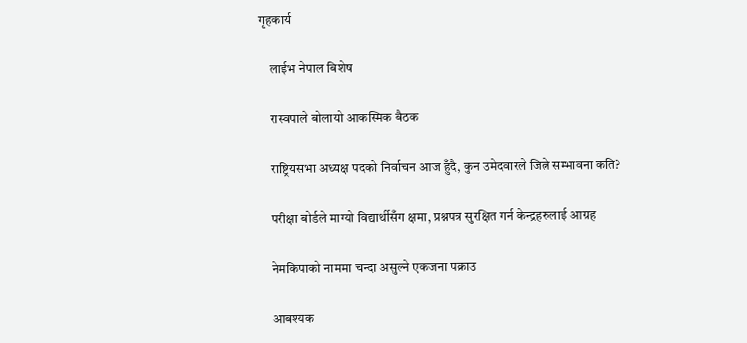गृहकार्य

    लाईभ नेपाल बिशेष

    रास्वपाले बोलायो आकस्मिक बैठक

    राष्ट्रियसभा अध्यक्ष पदको निर्वाचन आज हुँदै, कुन उमेदवारले जित्ने सम्भावना कति?

    परीक्षा बोर्डले माग्यो विद्यार्थीसँग क्षमा, प्रश्नपत्र सुरक्षित गर्न केन्द्रहरुलाई आग्रह

    नेमकिपाको नाममा चन्दा असुल्ने एकजना पक्राउ

    आबश्यक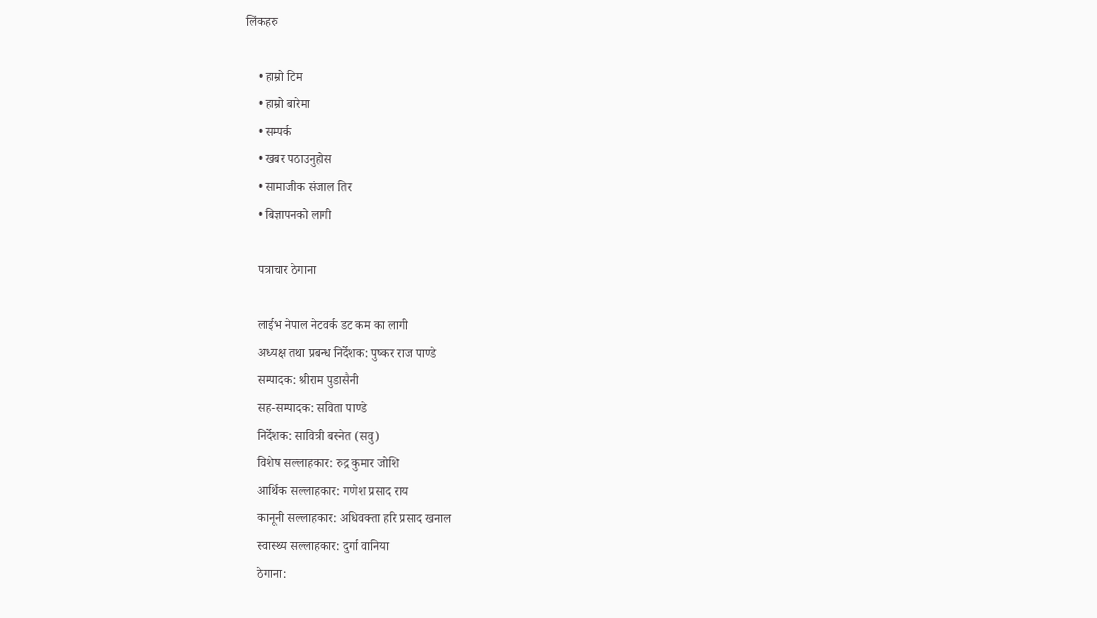लिंकहरु

    • हाम्रो टिम
    • हाम्रो बारेमा
    • सम्पर्क
    • खबर पठाउनुहोस
    • सामाजीक संजाल तिर
    • बिज्ञापनको लागी

    पत्राचार ठेगाना

    लाईभ नेपाल नेटवर्क डट कम का लागी
    अध्यक्ष तथा प्रबन्ध निर्देशक: पुष्कर राज पाण्डे
    सम्पादक: श्रीराम पुडासैनी
    सह-सम्पादक: सविता पाण्डे
    निर्देशक: सावित्री बस्नेत (सवु)
    विशेष सल्लाहकार: रुद्र कुमार जोशि
    आर्थिक सल्लाहकार: गणेश प्रसाद राय
    कानूनी सल्लाहकार: अधिवक्ता हरि प्रसाद खनाल
    स्वास्थ्य सल्लाहकार: दुर्गा वानिया
    ठेगाना: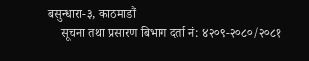बसुन्धारा-३, काठमाडौं
    सूचना तथा प्रसारण बिभाग दर्ता नं: ४२०९-२०८०/२०८१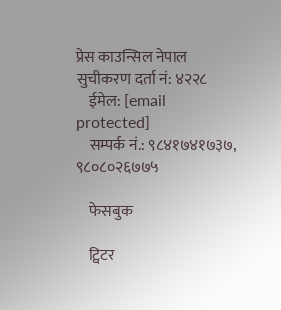प्रेस काउन्सिल नेपाल सुचीकरण दर्ता नं: ४२२८
    ईमेल: [email protected]
    सम्पर्क नं.: ९८४१७४१७३७, ९८०८०२६७७५

    फेसबुक

    ट्विटर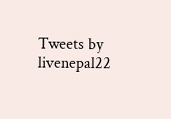Tweets by livenepal22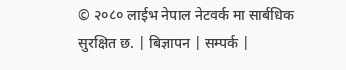© २०८० लाईभ नेपाल नेटवर्क मा सार्बधिक सुरक्षित छ. | बिज्ञापन | सम्पर्क |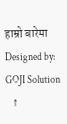हाम्रो बारेमा Designed by: GOJI Solution
    ↑